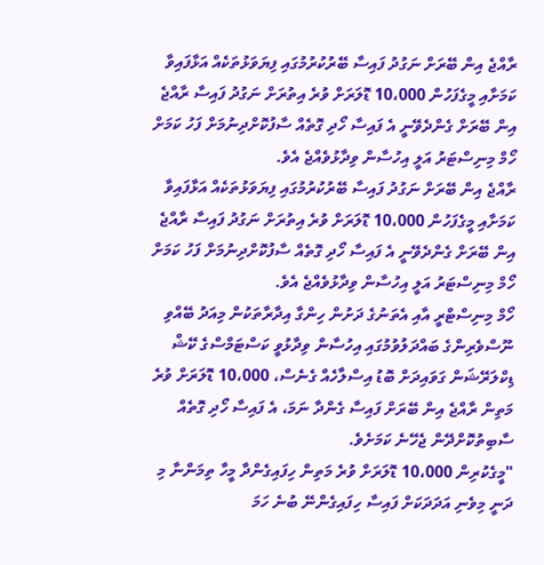ރާއްޖެ އިން ބޭރަށް ނަގުދު ފައިސާ ބޭރުކުރުމުގައި ފިޔަވަޅުތަކެއް އަޅާފައިވާ ކަމަށާއި މީގެފަހުން 10،000 ޑޮލަރަށް ވުރެ އިތުރަށް ނަގުދު ފައިސާ ރާއްޖެ އިން ބޭރަށް ގެންދެވޭނީ އެ ފައިސާ ހޯދި ގޮތެއް ސާފުކޮށްދިނުމަށް ފަހު ކަމަށް ހޯމް މިނިސްޓަރު އަލީ އިހުސާން ވިދާޅުވެއްޖެ އެވެ.
ރާއްޖެ އިން ބޭރަށް ނަގުދު ފައިސާ ބޭރުކުރުމުގައި ފިޔަވަޅުތަކެއް އަޅާފައިވާ ކަމަށާއި މީގެފަހުން 10،000 ޑޮލަރަށް ވުރެ އިތުރަށް ނަގުދު ފައިސާ ރާއްޖެ އިން ބޭރަށް ގެންދެވޭނީ އެ ފައިސާ ހޯދި ގޮތެއް ސާފުކޮށްދިނުމަށް ފަހު ކަމަށް ހޯމް މިނިސްޓަރު އަލީ އިހުސާން ވިދާޅުވެއްޖެ އެވެ.
ހޯމް މިނިސްޓްރީ އާއި އެތަނުގެ ދަށުން ހިންގާ އިދާރާތަކުން މިއަދު ބޭއްވި ނޫސްވެރިންގެ ބައްދަލުވުމުގައި އިހުސާން ވިދާޅުވީ ކަސްޓަމްސްގެ ކޭޝް ޑިކްލަރޭޝަން ގަވައިދަށް ބޮޑު އިސްލާހެއް ގެނެސް، 10،000 ޑޮލަރަށް ވުރެ މަތިން ރާއްޖެ އިން ބޭރަށް ފައިސާ ގެންދާ ނަމަ، އެ ފައިސާ ހޯދި ގޮތެއް ސާބިތުކޮށްދޭން ޖެހޭނެ ކަމަށެވެ.
"މީގެކުރިން 10،000 ޑޮލަރަށް ވުރެ މަތިން ހިފައިގެންދާ މީހާ ތިމަންނާ މި ދަނީ މިވެނި އަދަދަކަށް ފައިސާ ހިފައިގެންނޭ ބުނެ ހަމަ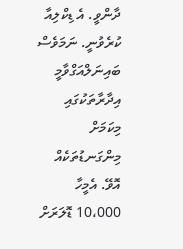ދާންވީ. އެ ޑިކްލިއާ ކުރެވުނީ. ނަމަވެސް ބައިނަލްއަގްވާމީ އިދާރާތަކުގައި މިކަމަށް މިންގަނޑުތަކެއް އޮވޭ. އެމީހާ 10،000 ޑޮލަރަށް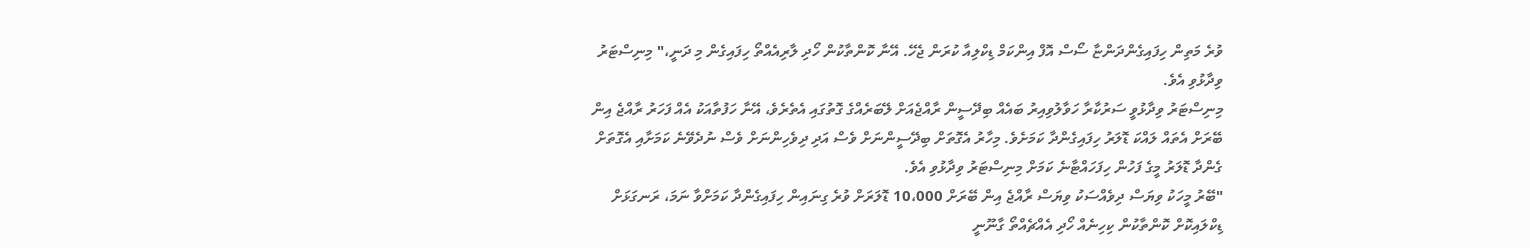ވުރެ މަތިން ހިފައިގެންދަންޏާ ސޯސް އޮފް އިންކަމް ޑިކްލިއާ ކުރަން ޖެހޭ. އޭނާ ކޮންތާކުން ހޯދި ލާރިއެއްތޯ ހިފައިގެން މި ދަނީ،" މިނިސްޓަރު ވިދާޅުވި އެވެ.
މިނިސްޓަރު ވިދާޅުވީ ސަރުކާރާ ހަވާލުވިއިރު ބައެއް ބިދޭސީން ރާއްޖެއަށް ލޭބަރެއްގެ ގޮތުގައި އެތެރެވެ، އޭނާ ހަފުތާއަކު އެއް ފަހަރު ރާއްޖެ އިން ބޭރަށް އެތައް ލައްކަ ޑޮލަރު ހިފައިގެންދާ ކަމަށެވެ. މިހާރު އެގޮތަށް ބިދޭސީންނަށް ވެސް އަދި ދިވެހިންނަށް ވެސް ނުދެވޭނެ ކަމަށާއި އެގޮތަށް ގެންދާ ޑޮލަރު މީގެ ފަހުން ހިފަހައްޓާނެ ކަމަށް މިނިސްޓަރު ވިދާޅުވި އެވެ.
"ބޭރު މީހަކު ވިޔަސް ދިވެއްސަކު ވިޔަސް ރާއްޖެ އިން ބޭރަށް 10،000 ޑޮލަރަށް ވުރެ ގިނައިން ހިފައިގެންދާ ކަމަށްވާ ނަމަ، ރަނގަޅަށް ޑިކްލައިކޮށް ކޮންތާކުން ކިހިނެއް ހޯދި އެއްޗެއްތޯ ގާނޫނީ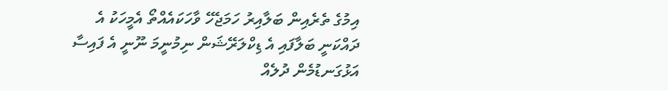އިމުގެ ތެރެއިން ބަލާއިރު ހަމަޖެހޭ ވާހަކައެއްތޯ އެމީހަކު އެ ދައްކަނީ ބަލާފައި އެ ޑިކްލަރޭޝަން ނިމުނީމަ ނޫނީ އެ ފައިސާ އަޅުގަނޑުމެން ދުލެއް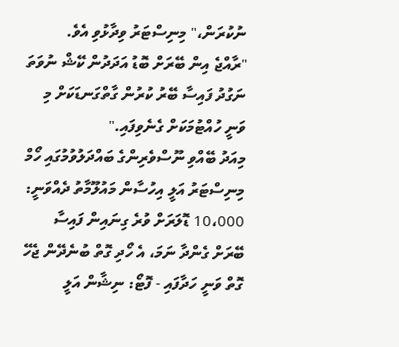ނުކުރަން،" މިނިސްޓަރު ވިދާޅުވި އެވެ.
"ރާއްޖެ އިން ބޭރަށް ބޮޑު އަދަދުން ކޭޝް ނުވަތަ ނަގުދު ފައިސާ ބޭރު ކުރުން ގާތްގަނޑަކަށް މި ވަނީ ހުއްޓުމަކަށް ގެނެވިފައި."
މިއަދު ބޭއްވި ނޫސްވެރިންގެ ބައްދަލުވުމުގައި ހޯމް މިނިސްޓަރު އަލީ އިހުސާން މައުލޫމާތު ދެއްވަނީ: 10،000 ޑޮލަރަށް ވުރެ ގިނައިން ފައިސާ ބޭރަށް ގެންދާ ނަމަ، އެ ހޯދި ގޮތް ބުނެދޭން ޖެހޭ ގޮތް ވަނީ ހަދާފައި - ފޮޓޯ: ނިޝާން އަލީ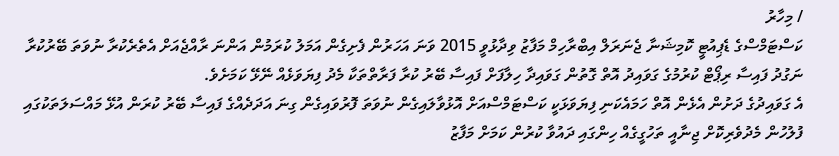/ މިހާރު
ކަސްޓަމްސްގެ ޑެޕިއުޓީ ކޮމިޝަނާ ޖެނަރަލް އިބްރާހިމް މަފާޒު ވިދާޅުވީ 2015 ވަނަ އަހަރުން ފެށިގެން އަމަލު ކުރަމުން އަންނަ ރާއްޖެއަށް އެތެރެކުރާ ނުވަތަ ބޭރުކުރާ ނަގުދު ފައިސާ ރިޕޯޓް ކުރުމުގެ ގަވައިދު އޮތް ގޮތުން ގަވައިދާ ހިލާފަށް ފައިސާ ބޭރު ކުރާ ފަރާތްތަކާ މެދު ފިޔަވަޅެއް ނޭޅޭ ކަމަށެވެ.
އެ ގަވައިދުގެ ދަށުން އެޅެން އޮތް ހަމައެކަނި ފިޔަވަޅަކީ ކަސްޓަމްސްއަށް އޮޅުވާލައިގެން ނުވަތަ ފޮރުވައިގެން ގިނަ އަދަދެއްގެ ފައިސާ ބޭރު ކުރަން އުޅޭ މައްސަލަތަކުގައި ފުލުހުން މެދުވެރިކޮށް ޖިނާއީ ތަހުގީގެއް ހިންގައި ދައުވާ ކުރުން ކަމަށް މަފާޒު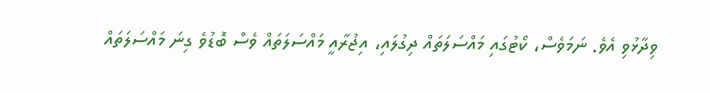ވިދާޅުވި އެވެ. ނަމަވެސް، ކޯޓުގައި މައްސަލަތައް ދިގުލައި، އިޖުރާއީ މައްސަލަތައް ވެސް ބޮޑުވެ ގިނަ މައްސަލަތައް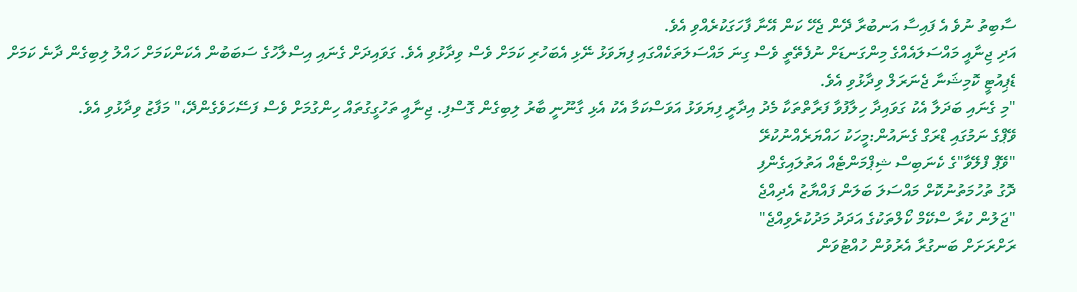ސާބިތު ނުވެ އެ ފައިސާ އަނބުރާ ދޭން ޖެހޭ ކަން އޭނާ ފާހަގަކުރެއްވި އެވެ.
އަދި ޖިނާއީ މައްސަލައެއްގެ މިންގަނޑަށް ނުފެތޭތީ ވެސް ގިނަ މައްސަލަތަކެއްގައި ފިޔަވަޅު ނޭޅި އެބަހުރި ކަމަށް ވެސް ވިދާޅުވި އެވެ. ގަވައިދަށް ގެނައި އިސްލާހުގެ ސަބަބުން އެކަންކަމަށް ހައްލު ލިބިގެން ދާނެ ކަމަށް ޑެޕިއުޓީ ކޮމިޝަނާ ޖެނަރަލް ވިދާޅުވި އެވެ.
"މި ގެނައި ބަދަލާ އެކު ގަވައިދާ ހިލާފުވާ ފަރާތްތަކާ މެދު އިދާރީ ފިޔަވަޅު އަވަސްކަމާ އެކު އެޅި ގާނޫނީ ބާރު ލިބިގެން ގޮސްފި. ޖިނާއީ ތަހުގީގުތައް ހިންގުމަށް ވެސް ފަސޭހަވެގެންދޭ،" މަފާޒު ވިދާޅުވި އެވެ.
ވޭޕްގެ ނަމުގައި ޑްރަގް ގެނައުން:މީހަކު ހައްޔަރެއްނުކުރޭ
"ވޭޕް ފްލޭވާ"ގެ ކެނަބިސް ޝިޕްމަންޓެއް އަތުލައިގެންފި
ދޮގު ތުހުމަތުނުކޮށް މައްސަލަ ބަލަން ފައްޔާޒު އެދިއްޖެ
"ޖަލުން ކުރާ ސްކޭމް ކޯލްތަކުގެ އަދަދު މަދުކުރެވިއްޖެ"
ރަށްރަށަށް ބަނގުރާ އެރުވުން ހުއްޓުވަން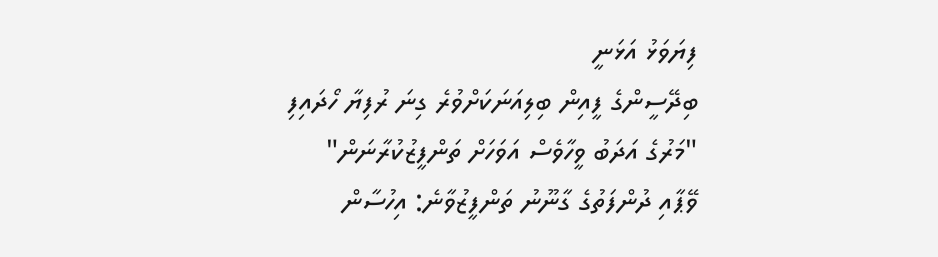ފިޔަވަޅު އަޅަނީ
ބިދޭސީންގެ ފީއިން ބިލިއަނަކަށްވުރެ ގިނަ ރުފިޔާ ހޯދައިފި
"މަރުގެ އަދަބު ވީހާވެސް އަވަހަށް ތަންފީޒުކުރާނަން"
ވޭޕާއި ދުންފަތުގެ ގާނޫނު ތަންފީޒުވާނެ: އިހުސާން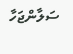ސަލާންޖަހާ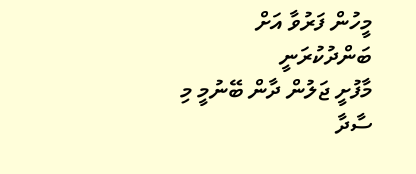މީހުން ފަރުވާ އަށް ބަންދުކުރަނީ
މާފުށީ ޖަލުން ދާން ބޭނުމީ މި ސާދާ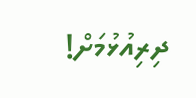ދިރިއުޅުމަށް!